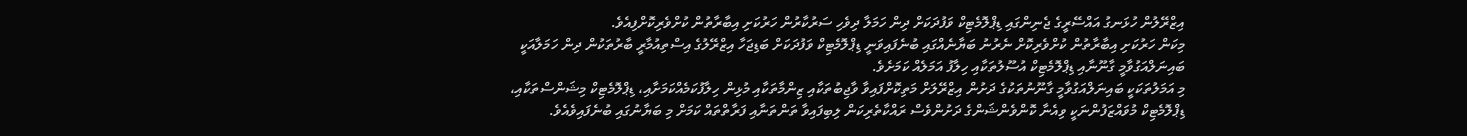އިޒްރޭލުން ހުޅަނގު އައްސޭރީގެ ޖެނިންގައި ޑިޕްލޮމެޓިކް ވަފުދަކަށް ދިން ހަމަލާ ދިވެހި ސަރުކާރުން ހަރުކަށި އިބާރާތުން ކުށްވެރިކޮށްފިއެވެ.
މިކަން ހަރުކަށި އިބާރާތުން ކުށްވެރިކޮށް ނެރުނު ބަޔާނެއްގައި ބުނެފައިވަނީ ޑިޕްލޮމެޓިކް ވަފުދަކަށް ބަޑިޖަހާ އިޒްރޭލުގެ އިސްތިއުމާރީ ބާރުތަކުން ދިން ހަމަލާއަކީ ބައިނަލްއަގުވާމީ ގާނޫނާއި ޑިޕްލޮމެޓިކް އުސޫލުތަކާއި ހިލާފު އަމަލެއް ކަމަށެވެ.
މި އަމަލުތަކަކީ ބައިނަލްއަގުވާމީ ގާނޫނުތަކުގެ ދަށުން އިޒްރޭލަށް މަތިކޮށްފައިވާ ވާޖިބުތަކާއި ޒިންމާތަކާއި މުޅިން ހިލާފުކަމެއްކަމަށާއި، ޑިޕްލޮމެޓިކް މިޝަންސްތަކާއި، ޑިޕްލޮމެޓިކް މުވައްޒަފުންނަކީ ވިއެނާ ކޮންވެންޝަންގެ ދަށުންވެސް ރައްކާތެރިކަން ލިބިފައިވާ ތަންތަނާއި ފަރާތްތައް ކަމަށް މި ބަޔާނުގައި ބުނެފައިވެއެވެ.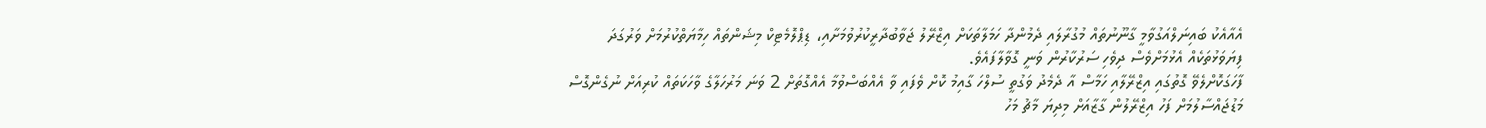އެއާއެކު ބައިނަލްއަގުވާމީ ގާނޫނުތައް މުގުރާލައި ދެމުންދާ ހަމަލާތަކަށް އިޒްރޭލު ޖަވާބުދާރީކުރުވުމަށާއި، ޑިޕްލޮމެޓިކް މިޝަންތައް ހިމާޔަތްކުރުމަށް ވަރުގަދަ ފިޔަވަޅުތަކެއް އެޅުމަށްވެސް ދިވެހި ސަރުކާރުން ވަނީ ގޮވާލާފައެވެ.
ފާހަގަކޮށްލެވޭ ގޮތުގައި އިޒްރޭލާއި ހަމާސް އާ ދެމެދު ވަގުތީ ސުލްހަ ގާއިމު ކޮށް ވެފައި ވާ އެއްބަސްވުމާ އެއްގޮތަށް 2 ވަނަ މަރުހަލާގެ ވާހަކަތައް ކުރިއަށް ނުގެންގޮސް މަޑުޖައްސާލުމަށް ފަހު އިޒްރޭލުން ގާޒާއަށް މިދިޔަ މާޗު މަހު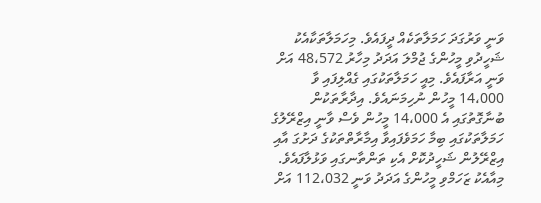ވަނީ ވަރުގަދަ ހަމަލާތަކެއް ދީފައެވެ. މިހަމަލާތަކާއެކު ޝަހީދުވި މީހުންގެ ޖުމްލަ އަދަދު މިހާރު 48،572 އަށް ވަނީ އަރާފައެވެ. މިއީ ހަމަލާތަކުގައި ގެއްލިފައި ވާ 14،000 މީހުން ނުހިމަނައެވެ. އިދާރާތަކުން ބުނާގޮތުގައި އެ 14،000 މީހުން ވެސް ވާނީ އިޒްރޭލުގެ ހަމަލާތަކުގައި ބިމާ ހަމަވެފައިވާ އިމާރާތްތަކުގެ ދަށުގަ އާއި އިޒްރޭލުން ޝަހީދުކޮށް އެކި ތަންތާނގައި ވަޅުލާފައެވެ. މިއާއެކު ޒަހަމްވި މީހުންގެ އަދަދު ވަނީ 112،032 އަށް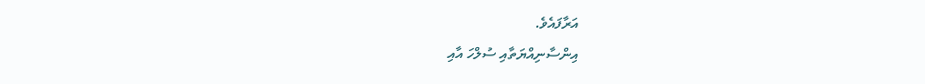އަރާފައެވެ.
އިންސާނިއްޔަތާއި ސުލްހަ އާއި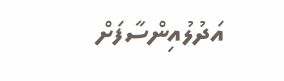އަދުލުއިންސާފަށް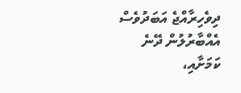ދިވެހިރާއްޖެ އަބަދުވެސް އެއްބާރުލުން ދޭނެ ކަމަށާއި،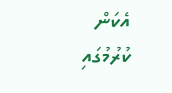އެކަން ކުރުމުގައި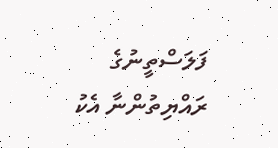ފަލަސްތީނުގެ ރައްޔިތުންނާ އެކު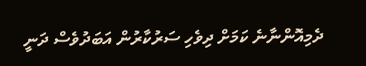ދެމިއޮންނާނެ ކަމަށް ދިވެހި ސަރުކާރުން އަބަދުވެސް ދަނީ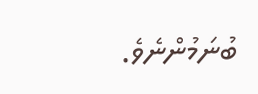ބުނަމުންނެވެ.